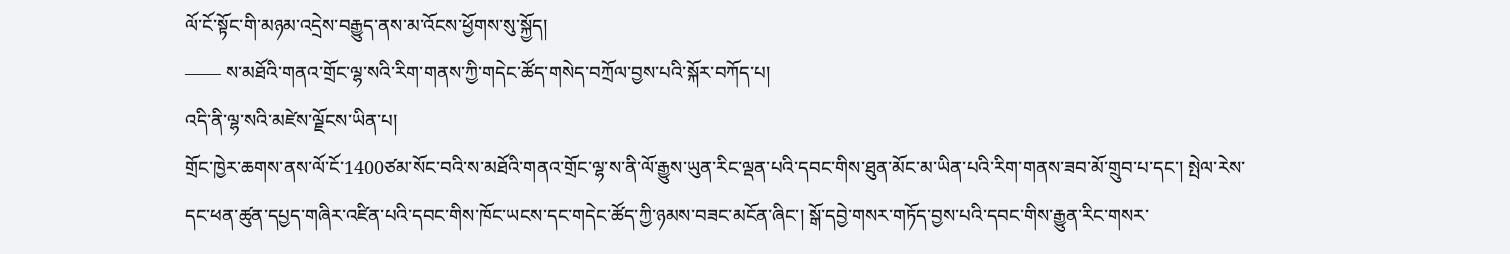ལོ་ངོ་སྟོང་གི་མཉམ་འདྲེས་བརྒྱུད་ནས་མ་འོངས་ཕྱོགས་སུ་སྐྱོད།
—— ས་མཐོའི་གནའ་གྲོང་ལྷ་སའི་རིག་གནས་ཀྱི་གདེང་ཚོད་གསེད་བཀྲོལ་བྱས་པའི་སྐོར་བཀོད་པ།
འདི་ནི་ལྷ་སའི་མཛེས་ལྗོངས་ཡིན་པ།
གྲོང་ཁྱེར་ཆགས་ནས་ལོ་ངོ་1400ཙམ་སོང་བའི་ས་མཐོའི་གནའ་གྲོང་ལྷ་ས་ནི་ལོ་རྒྱུས་ཡུན་རིང་ལྡན་པའི་དབང་གིས་ཐུན་མོང་མ་ཡིན་པའི་རིག་གནས་ཟབ་མོ་གྲུབ་པ་དང་། སྤེལ་རེས་དང་ཕན་ཚུན་དཔྱད་གཞིར་འཛིན་པའི་དབང་གིས་ཁོང་ཡངས་དང་གདེང་ཚོད་ཀྱི་ཉམས་བཟང་མངོན་ཞིང་། སྒོ་དབྱེ་གསར་གཏོད་བྱས་པའི་དབང་གིས་རྒྱུན་རིང་གསར་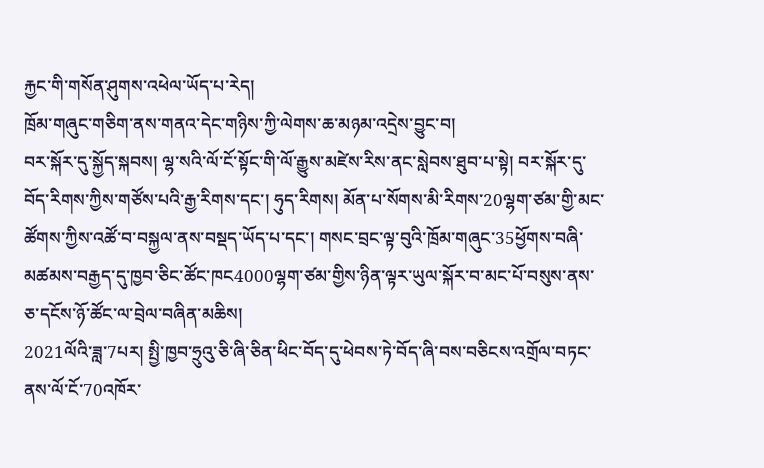རྐྱང་གི་གསོན་ཤུགས་འཕེལ་ཡོད་པ་རེད།
ཁྲོམ་གཞུང་གཅིག་ནས་གནའ་དེང་གཉིས་ཀྱི་ལེགས་ཆ་མཉམ་འདྲེས་བྱུང་བ།
བར་སྐོར་དུ་སྐྱོད་སྐབས། ལྷ་སའི་ལོ་ངོ་སྟོང་གི་ལོ་རྒྱུས་མཛེས་རིས་ནང་སླེབས་ཐུབ་པ་སྟེ། བར་སྐོར་དུ་བོད་རིགས་ཀྱིས་གཙོས་པའི་རྒྱ་རིགས་དང་། ཧུད་རིགས། མོན་པ་སོགས་མི་རིགས་20ལྷག་ཙམ་གྱི་མང་ཚོགས་ཀྱིས་འཚོ་བ་བསྐྱལ་ནས་བསྡད་ཡོད་པ་དང་། གསང་བྲང་ལྟ་བུའི་ཁྲོམ་གཞུང་35ཕྱོགས་བཞི་མཚམས་བརྒྱད་དུ་ཁྱབ་ཅིང་ཚོང་ཁང4000ལྷག་ཙམ་གྱིས་ཉིན་ལྟར་ཡུལ་སྐོར་བ་མང་པོ་བསུས་ནས་ཅ་དངོས་ཉོ་ཚོང་ལ་བྲེལ་བཞིན་མཆིས།
2021ལོའི་ཟླ་7པར། སྤྱི་ཁྱབ་ཧྲུའུ་ཅི་ཞི་ཅིན་ཕིང་བོད་དུ་ཕེབས་ཏེ་བོད་ཞི་བས་བཅིངས་འགྲོལ་བཏང་ནས་ལོ་ངོ་70འཁོར་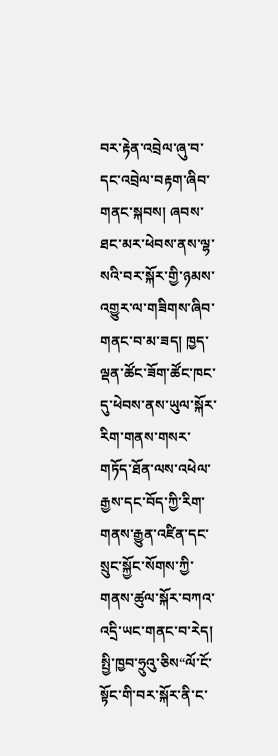བར་རྟེན་འབྲེལ་ཞུ་བ་དང་འབྲེལ་བརྟག་ཞིབ་གནང་སྐབས། ཞབས་ཐང་མར་ཕེབས་ནས་ལྷ་སའི་བར་སྐོར་གྱི་ཉམས་འགྱུར་ལ་གཟིགས་ཞིབ་གནང་བ་མ་ཟད། ཁྱད་ལྡན་ཚོང་ཟོག་ཚོང་ཁང་དུ་ཕེབས་ནས་ཡུལ་སྐོར་རིག་གནས་གསར་གཏོད་ཐོན་ལས་འཕེལ་རྒྱས་དང་བོད་ཀྱི་རིག་གནས་རྒྱུན་འཛིན་དང་སྲུང་སྐྱོང་སོགས་ཀྱི་གནས་ཚུལ་སྐོར་བཀའ་འདྲི་ཡང་གནང་བ་རེད། སྤྱི་ཁྱབ་ཧྲུའུ་ཅིས“ལོ་ངོ་སྟོང་གི་བར་སྐོར་ནི་ང་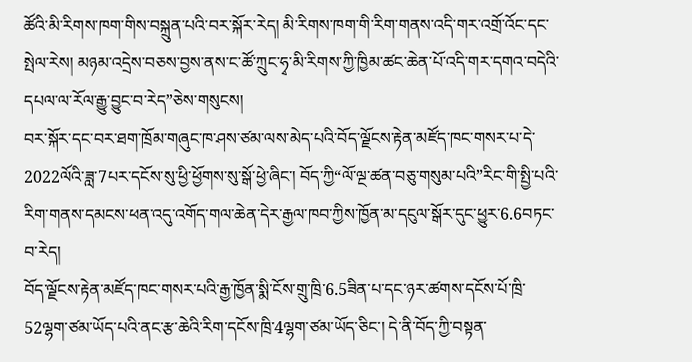ཚོའི་མི་རིགས་ཁག་གིས་བསྐྲུན་པའི་བར་སྐོར་རེད། མི་རིགས་ཁག་གི་རིག་གནས་འདི་གར་འགྲོ་འོང་དང་སྤེལ་རེས། མཉམ་འདྲེས་བཅས་བྱས་ནས་ང་ཚོ་ཀྲུང་ཧྭ་མི་རིགས་ཀྱི་ཁྱིམ་ཚང་ཆེན་པོ་འདི་གར་དགའ་བདེའི་དཔལ་ལ་རོལ་རྒྱུ་བྱུང་བ་རེད”ཅེས་གསུངས།
བར་སྐོར་དང་བར་ཐག་ཁྲོམ་གཞུང་ཁ་ཤས་ཙམ་ལས་མེད་པའི་བོད་ལྗོངས་རྟེན་མཛོད་ཁང་གསར་པ་དེ་2022ལོའི་ཟླ་7པར་དངོས་སུ་ཕྱི་ཕྱོགས་སུ་སྒོ་ཕྱེ་ཞིང་། བོད་ཀྱི“ལོ་ལྔ་ཚན་བཅུ་གསུམ་པའི”རིང་གི་སྤྱི་པའི་རིག་གནས་དམངས་ཕན་འདུ་འགོད་གལ་ཆེན་དེར་རྒྱལ་ཁབ་ཀྱིས་ཁྱོན་མ་དངུལ་སྒོར་དུང་ཕྱུར་6.6བཏང་བ་རེད།
བོད་ལྗོངས་རྟེན་མཛོད་ཁང་གསར་པའི་རྒྱ་ཁྱོན་སྨི་ངོས་གྲུ་ཁྲི་6.5ཟིན་པ་དང་ཉར་ཚགས་དངོས་པོ་ཁྲི་52ལྷག་ཙམ་ཡོད་པའི་ནང་རྩ་ཆེའི་རིག་དངོས་ཁྲི་4ལྷག་ཙམ་ཡོད་ཅིང་། དེ་ནི་བོད་ཀྱི་བསྟན་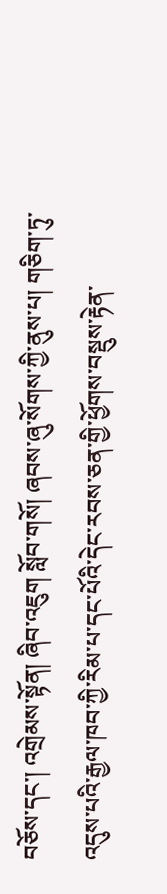བཅོས་དང་། འགྲེམས་སྟོན། ཞིབ་འཇུག སློབ་གསོ། ཞབས་ཞུ་སོགས་ཀྱི་ནུས་པ། གཅིག་ཏུ་འདུས་པའི་རྒྱལ་ཁབ་ཀྱི་རིམ་པ་དང་པོའི་དེང་རབས་ཅན་གྱི་ཕྱོགས་བསྡུས་རྟེན་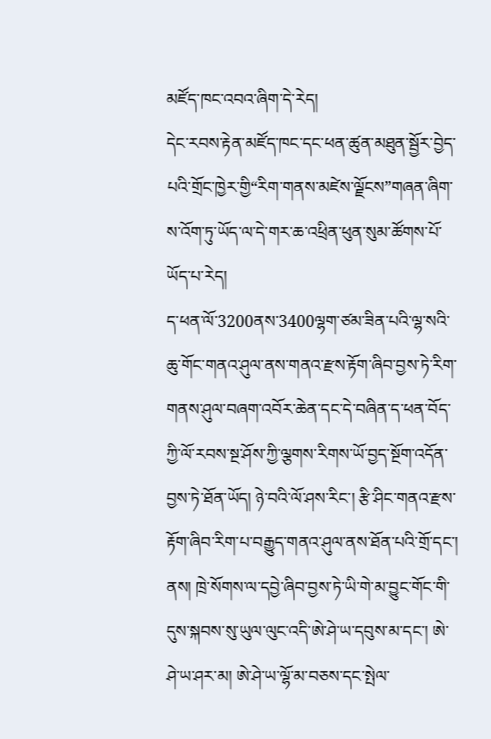མཛོད་ཁང་འབའ་ཞིག་དེ་རེད།
དེང་རབས་རྟེན་མཛོད་ཁང་དང་ཕན་ཚུན་མཐུན་སྦྱོར་བྱེད་པའི་གྲོང་ཁྱེར་གྱི“རིག་གནས་མཛེས་ལྗོངས”གཞན་ཞིག་ས་འོག་ཏུ་ཡོད་ལ་དེ་གར་ཆ་འཕྲིན་ཕུན་སུམ་ཚོགས་པོ་ཡོད་པ་རེད།
ད་ཕན་ལོ་3200ནས་3400ལྷག་ཙམ་ཟིན་པའི་ལྷ་སའི་ཆུ་གོང་གནའ་ཤུལ་ནས་གནའ་རྫས་རྟོག་ཞིབ་བྱས་ཏེ་རིག་གནས་ཤུལ་བཞག་འབོར་ཆེན་དང་དེ་བཞིན་ད་ཕན་བོད་ཀྱི་ལོ་རབས་སྔ་ཤོས་ཀྱི་ལྕགས་རིགས་ཡོ་བྱད་སྔོག་འདོན་བྱས་ཏེ་ཐོན་ཡོད། ཉེ་བའི་ལོ་ཤས་རིང་། རྩི་ཤིང་གནའ་རྫས་རྟོག་ཞིབ་རིག་པ་བརྒྱུད་གནའ་ཤུལ་ནས་ཐོན་པའི་གྲོ་དང་། ནས། ཁྲེ་སོགས་ལ་དབྱེ་ཞིབ་བྱས་ཏེ་ཡི་གེ་མ་བྱུང་གོང་གི་དུས་སྐབས་སུ་ཡུལ་ལུང་འདི་ཨེ་ཤེ་ཡ་དབུས་མ་དང་། ཨེ་ཤེ་ཡ་ཤར་མ། ཨེ་ཤེ་ཡ་ལྷོ་མ་བཅས་དང་སྤེལ་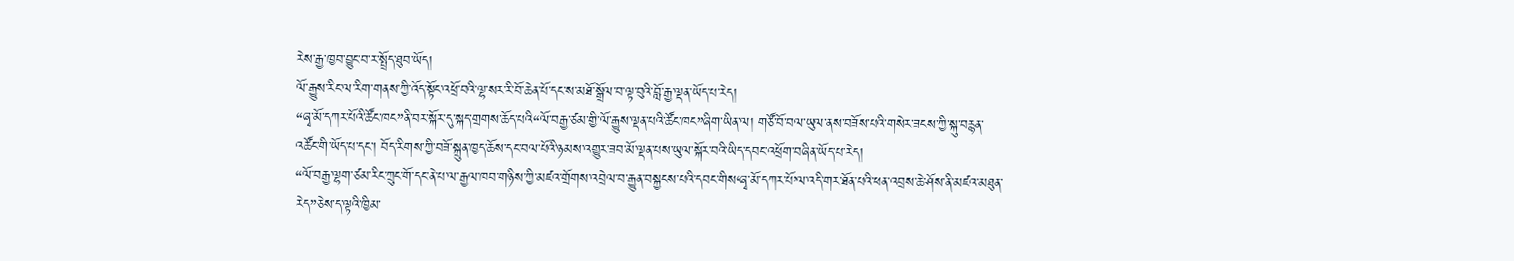རེས་རྒྱ་ཁྱབ་བྱུང་བ་ར་སྤྲོད་ཐུབ་ཡོད།
ལོ་རྒྱུས་རིང་ལ་རིག་གནས་ཀྱི་འོད་སྟོང་འཕྲོ་བའི་ལྷ་སར་རི་བོ་ཆེན་པོ་དང་ས་མཐོ་སྒྲོལ་བ་ལྟ་བུའི་བློ་རྒྱ་ལྡན་ཡོད་པ་རེད།
“ཞྭ་མོ་དཀར་པོའི་ཚོང་ཁང”ནི་བར་སྐོར་དུ་སྐད་གྲགས་ཆོད་པའི“ལོ་བརྒྱ་ཙམ་གྱི་ལོ་རྒྱུས་ལྡན་པའི་ཚོང་ཁང”ཞིག་ཡིན་ལ། གཙོ་བོ་བལ་ཡུལ་ནས་བཟོས་པའི་གསེར་ཟངས་ཀྱི་སྐུ་བརྙན་འཚོང་གི་ཡོད་པ་དང་། བོད་རིགས་ཀྱི་བཟོ་སྐྲུན་ཁྱད་ཆོས་དང་བལ་པོའི་ཉམས་འགྱུར་ཟབ་མོ་ལྡན་པས་ཡུལ་སྐོར་བའི་ཡིད་དབང་འཕྲོག་བཞིན་ཡོད་པ་རེད།
“ལོ་བརྒྱ་ལྷག་ཙམ་རིང་ཀྲུང་གོ་དང་ནེ་པ་ལ་རྒྱལ་ཁབ་གཉིས་ཀྱི་མཛའ་གྲོགས་འབྲེལ་བ་རྒྱུན་བསྐྱངས་པའི་དབང་གིས‘ཞྭ་མོ་དཀར་པོ’ལ་འདི་གར་ཐོན་པའི་ཕན་འབྲས་ཆེ་ཤོས་ནི་མཛའ་མཐུན་རེད”ཅེས་ད་ལྟའི་ཁྱིམ་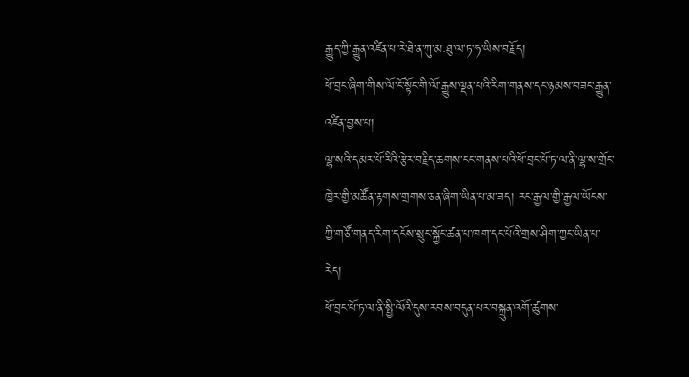རྒྱུད་ཀྱི་རྒྱུན་འཛིན་པ་རེ་ཐེ་ན་ཀུ་མ·ཐུ་ལ་ཏ་ཧ་ཡིས་བརྗོད།
ཕོ་བྲང་ཞིག་གིས་ལོ་ངོ་སྟོང་གི་ལོ་རྒྱུས་ལྡན་པའི་རིག་གནས་དང་ཉམས་བཟང་རྒྱུན་འཛིན་བྱས་པ།
ལྷ་སའི་དམར་པོ་རིའི་རྩེར་བརྗིད་ཆགས་ངང་གནས་པའི་ཕོ་བྲང་པོ་ཏ་ལ་ནི་ལྷ་ས་གྲོང་ཁྱེར་གྱི་མཚོན་རྟགས་གྲགས་ཅན་ཞིག་ཡིན་པ་མ་ཟད། རང་རྒྱལ་གྱི་རྒྱལ་ཡོངས་ཀྱི་གཙོ་གནད་རིག་དངོས་སྲུང་སྐྱོང་ཚན་པ་ཁག་དང་པོའི་གྲས་ཤིག་ཀྱང་ཡིན་པ་རེད།
ཕོ་བྲང་པོ་ཏ་ལ་ནི་སྤྱི་ལོའི་དུས་རབས་བདུན་པར་བསྐྲུན་འགོ་ཚུགས་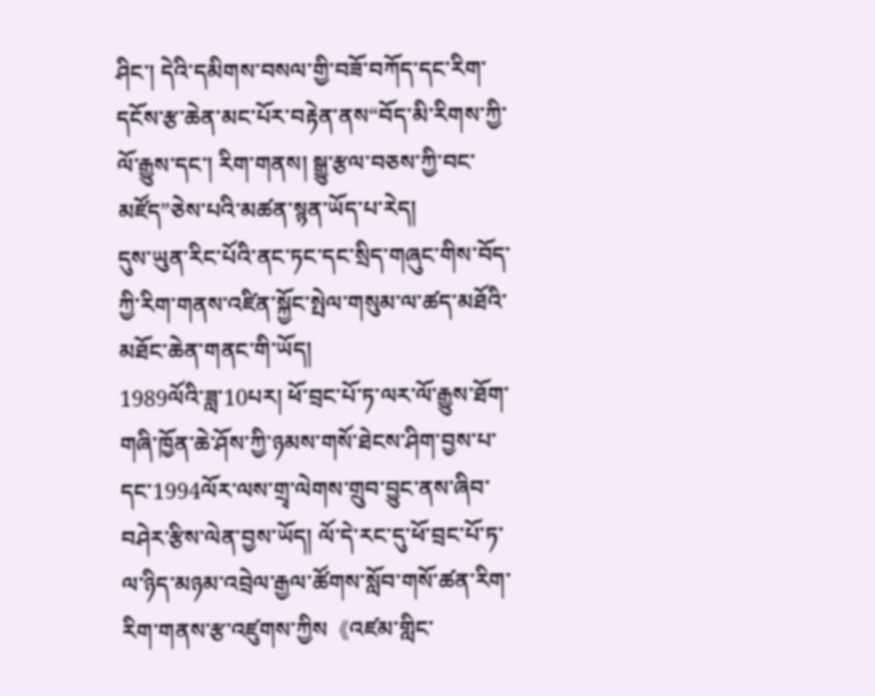ཤིང་། དེའི་དམིགས་བསལ་གྱི་བཟོ་བཀོད་དང་རིག་དངོས་རྩ་ཆེན་མང་པོར་བརྟེན་ནས“བོད་མི་རིགས་ཀྱི་ལོ་རྒྱུས་དང་། རིག་གནས། སྒྱུ་རྩལ་བཅས་ཀྱི་བང་མཛོད”ཅེས་པའི་མཚན་སྙན་ཡོད་པ་རེད།
དུས་ཡུན་རིང་པོའི་ནང་ཏང་དང་སྲིད་གཞུང་གིས་བོད་ཀྱི་རིག་གནས་འཛིན་སྐྱོང་སྤེལ་གསུམ་ལ་ཚད་མཐོའི་མཐོང་ཆེན་གནང་གི་ཡོད།
1989ལོའི་ཟླ་10པར། ཕོ་བྲང་པོ་ཏ་ལར་ལོ་རྒྱུས་ཐོག་གཞི་ཁྱོན་ཆེ་ཤོས་ཀྱི་ཉམས་གསོ་ཐེངས་ཤིག་བྱས་པ་དང་1994ལོར་ལས་གྲྭ་ལེགས་གྲུབ་བྱུང་ནས་ཞིབ་བཤེར་རྩིས་ལེན་བྱས་ཡོད། ལོ་དེ་རང་དུ་ཕོ་བྲང་པོ་ཏ་ལ་ཉིད་མཉམ་འབྲེལ་རྒྱལ་ཚོགས་སློབ་གསོ་ཚན་རིག་རིག་གནས་རྩ་འཛུགས་ཀྱིས《འཛམ་གླིང་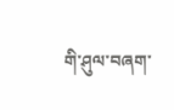གི་ཤུལ་བཞག་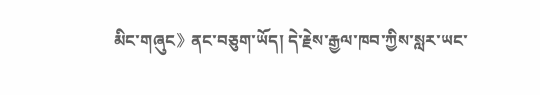མིང་གཞུང》ནང་བཅུག་ཡོད། དེ་རྗེས་རྒྱལ་ཁབ་ཀྱིས་སླར་ཡང་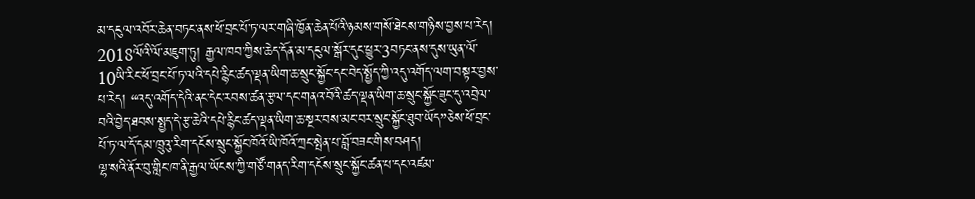མ་དངུལ་འབོར་ཆེན་བཏང་ནས་ཕོ་བྲང་པོ་ཏ་ལར་གཞི་ཁྱོན་ཆེན་པོའི་ཉམས་གསོ་ཐེངས་གཉིས་བྱས་པ་རེད།
2018ལོའི་ལོ་མཇུག་ཏུ། རྒྱལ་ཁབ་ཀྱིས་ཆེད་དོན་མ་དངུལ་སྒོར་དུང་ཕྱུར་3བཏང་ནས་དུས་ཡུན་ལོ་10ཡི་རིང་ཕོ་བྲང་པོ་ཏ་ལའི་དཔེ་རྙིང་ཚད་ལྡན་ཡིག་ཆ་སྲུང་སྐྱོང་དང་བེད་སྤྱོད་ཀྱི་འདུ་འགོད་ལག་བསྟར་བྱས་པ་རེད། “འདུ་འགོད་དེའི་ནང་དེང་རབས་ཚན་རྩལ་དང་གནའ་བོའི་ཚད་ལྡན་ཡིག་ཆ་སྲུང་སྐྱོང་ཟུང་དུ་འབྲེལ་བའི་བྱེད་ཐབས་སྤྱད་དེ་རྩ་ཆེའི་དཔེ་རྙིང་ཚད་ལྡན་ཡིག་ཆ་སྔར་བས་མང་བར་སྲུང་སྐྱོང་ཐུབ་ཡོད”ཅེས་ཕོ་བྲང་པོ་ཏ་ལ་དོ་དམ་ཁྲུའུ་རིག་དངོས་སྲུང་སྐྱོང་ཁོའོ་ཡི་ཁོའོ་ཀྲང་སྤེན་པ་བློ་བཟང་གིས་བཤད།
ལྷ་སའི་ནོར་བུ་གླིང་ཁ་ནི་རྒྱལ་ཡོངས་ཀྱི་གཙོ་གནད་རིག་དངོས་སྲུང་སྐྱོང་ཚན་པ་དང་འཛམ་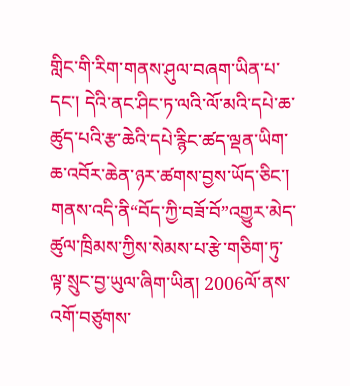གླིང་གི་རིག་གནས་ཤུལ་བཞག་ཡིན་པ་དང་། དེའི་ནང་ཤིང་ཏ་ལའི་ལོ་མའི་དཔེ་ཆ་ཚུད་པའི་རྩ་ཆེའི་དཔེ་རྙིང་ཚད་ལྡན་ཡིག་ཆ་འབོར་ཆེན་ཉར་ཚགས་བྱས་ཡོད་ཅིང་། གནས་འདི་ནི“བོད་ཀྱི་བཟོ་བོ”འགྱུར་མེད་ཚུལ་ཁྲིམས་ཀྱིས་སེམས་པ་རྩེ་གཅིག་ཏུ་ལྟ་སྲུང་བྱ་ཡུལ་ཞིག་ཡིན། 2006ལོ་ནས་འགོ་བཙུགས་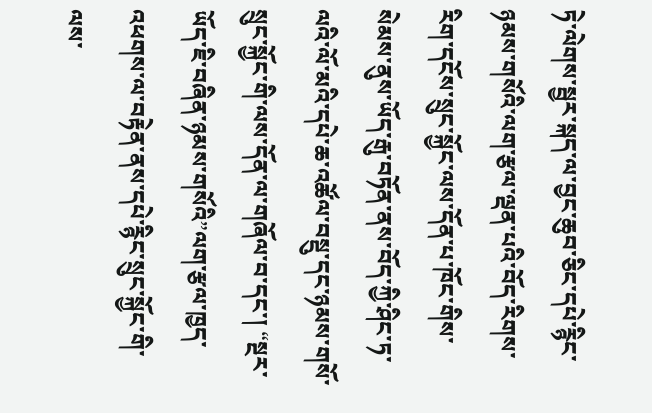ཏེ་ལེགས་སྦྱར་སྐད་ལ་བྱང་ཆུབ་ཅིང་དཔེ་རྙིང་ཉམས་གསོའི་ལག་རྩལ་ལྡན་པའི་བོད་རིགས་རིག་དངོས་སྲུང་སྐྱོང་ལས་དོན་པ་ཁོང་གིས་སེམས་ནུས་ཡོད་རྒུ་བཏོན་ནས་བོད་ཀྱི་ཤིང་ཏ་ལའི་ལོ་མའི་དཔེ་ཆ་འཚོལ་བསྡུ་དང་ཉམས་གསོ་སྲུང་སྐྱོང་གི་ལས་དོན་ལ་གཞོལ་བ་དང་། “སྔར་ཡོད་ཇི་བཞིན་ཉམས་གསོའི”ལག་རྩལ་ཁྱད་འཕགས་ལ་བརྟེན་ནས་དཔེ་རྙིང་སྲུང་སྐྱོང་གི་ལས་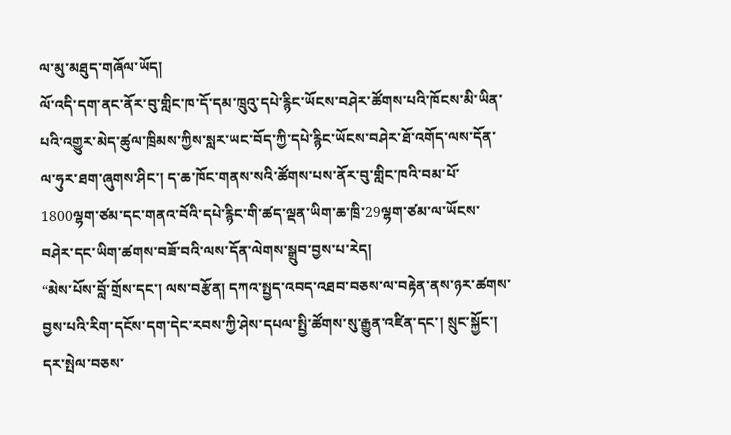ལ་མུ་མཐུད་གཞོལ་ཡོད།
ལོ་འདི་དག་ནང་ནོར་བུ་གླིང་ཁ་དོ་དམ་ཁྲུའུ་དཔེ་རྙིང་ཡོངས་བཤེར་ཚོགས་པའི་ཁོངས་མི་ཡིན་པའི་འགྱུར་མེད་ཚུལ་ཁྲིམས་ཀྱིས་སླར་ཡང་བོད་ཀྱི་དཔེ་རྙིང་ཡོངས་བཤེར་ཐོ་འགོད་ལས་དོན་ལ་ཧུར་ཐག་ཞུགས་ཤིང་། ད་ཆ་ཁོང་གནས་སའི་ཚོགས་པས་ནོར་བུ་གླིང་ཁའི་བམ་པོ་1800ལྷག་ཙམ་དང་གནའ་བོའི་དཔེ་རྙིང་གི་ཚད་ལྡན་ཡིག་ཆ་ཁྲི་29ལྷག་ཙམ་ལ་ཡོངས་བཤེར་དང་ཡིག་ཚགས་བཟོ་བའི་ལས་དོན་ལེགས་སྒྲུབ་བྱས་པ་རེད།
“མེས་པོས་བློ་གྲོས་དང་། ལས་བརྩོན། དཀའ་སྤྱད་འབད་འཐབ་བཅས་ལ་བརྟེན་ནས་ཉར་ཚགས་བྱས་པའི་རིག་དངོས་དག་དེང་རབས་ཀྱི་ཤེས་དཔལ་སྤྱི་ཚོགས་སུ་རྒྱུན་འཛིན་དང་། སྲུང་སྐྱོང་། དར་སྤེལ་བཅས་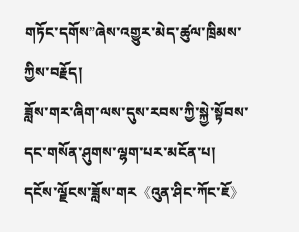གཏོང་དགོས”ཞེས་འགྱུར་མེད་ཚུལ་ཁྲིམས་ཀྱིས་བརྗོད།
ཟློས་གར་ཞིག་ལས་དུས་རབས་ཀྱི་སྐྱེ་སྟོབས་དང་གསོན་ཤུགས་ལྷག་པར་མངོན་པ།
དངོས་ལྗོངས་ཟློས་གར《འུན་ཤིང་ཀོང་ཇོ》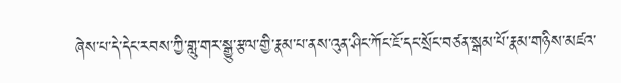ཞེས་པ་དེ་དེང་རབས་ཀྱི་གླུ་གར་སྒྱུ་རྩལ་གྱི་རྣམ་པ་ནས་འུན་ཤིང་ཀོང་ཇོ་དང་སྲོང་བཙན་སྒམ་པོ་རྣམ་གཉིས་མཛའ་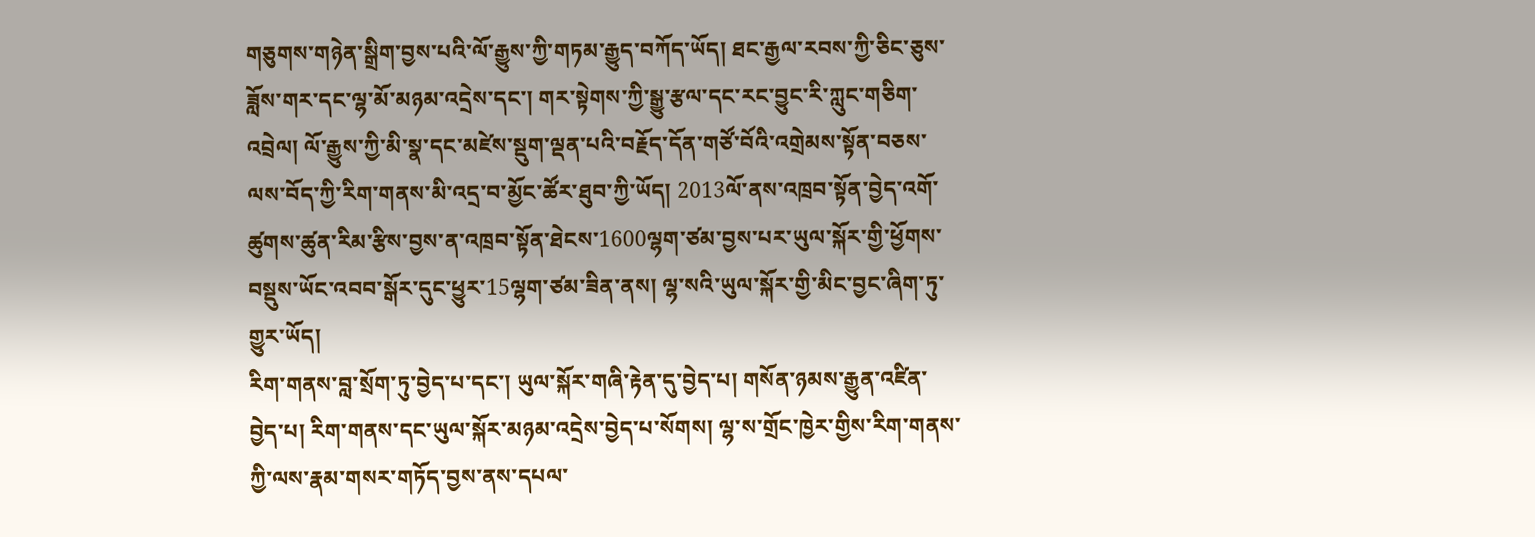གཅུགས་གཉེན་སྒྲིག་བྱས་པའི་ལོ་རྒྱུས་ཀྱི་གཏམ་རྒྱུད་བཀོད་ཡོད། ཐང་རྒྱལ་རབས་ཀྱི་ཅིང་ཅུས་ཟློས་གར་དང་ལྷ་མོ་མཉམ་འདྲེས་དང་། གར་སྟེགས་ཀྱི་སྒྱུ་རྩལ་དང་རང་བྱུང་རི་ཀླུང་གཅིག་འབྲེལ། ལོ་རྒྱུས་ཀྱི་མི་སྣ་དང་མཛེས་སྡུག་ལྡན་པའི་བརྗོད་དོན་གཙོ་བོའི་འགྲེམས་སྟོན་བཅས་ལས་བོད་ཀྱི་རིག་གནས་མི་འདྲ་བ་མྱོང་ཚོར་ཐུབ་ཀྱི་ཡོད། 2013ལོ་ནས་འཁྲབ་སྟོན་བྱེད་འགོ་ཚུགས་ཚུན་རིམ་རྩིས་བྱས་ན་འཁྲབ་སྟོན་ཐེངས་1600ལྷག་ཙམ་བྱས་པར་ཡུལ་སྐོར་གྱི་ཕྱོགས་བསྡུས་ཡོང་འབབ་སྒོར་དུང་ཕྱུར་15ལྷག་ཙམ་ཟིན་ནས། ལྷ་སའི་ཡུལ་སྐོར་གྱི་མིང་བྱང་ཞིག་ཏུ་གྱུར་ཡོད།
རིག་གནས་བླ་སྲོག་ཏུ་བྱེད་པ་དང་། ཡུལ་སྐོར་གཞི་རྟེན་དུ་བྱེད་པ། གསོན་ཉམས་རྒྱུན་འཛིན་བྱེད་པ། རིག་གནས་དང་ཡུལ་སྐོར་མཉམ་འདྲེས་བྱེད་པ་སོགས། ལྷ་ས་གྲོང་ཁྱེར་གྱིས་རིག་གནས་ཀྱི་ལས་རྣམ་གསར་གཏོད་བྱས་ནས་དཔལ་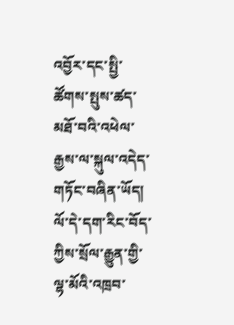འབྱོར་དང་སྤྱི་ཚོགས་སྤུས་ཚད་མཐོ་བའི་འཕེལ་རྒྱས་ལ་སྐུལ་འདེད་གཏོང་བཞིན་ཡོད།
ལོ་དེ་དག་རིང་བོད་ཀྱིས་སྲོལ་རྒྱུན་གྱི་ལྷ་མོའི་འཁྲབ་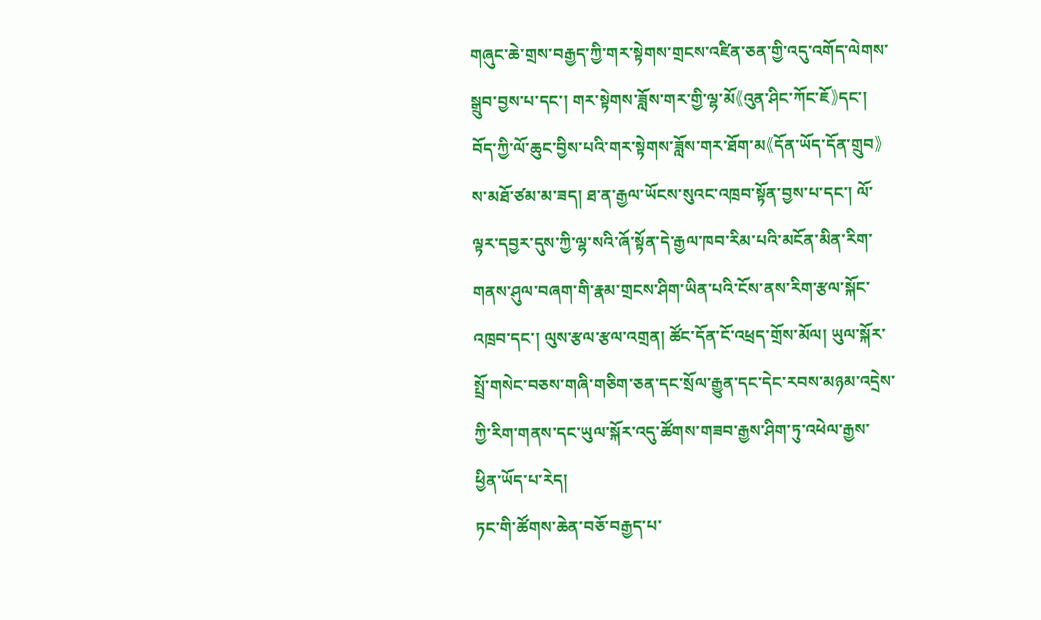གཞུང་ཆེ་གྲས་བརྒྱད་ཀྱི་གར་སྟེགས་གྲངས་འཛིན་ཅན་གྱི་འདུ་འགོད་ལེགས་སྒྲུབ་བྱས་པ་དང་། གར་སྟེགས་ཟློས་གར་གྱི་ལྷ་མོ《འུན་ཤིང་ཀོང་ཇོ》དང་། བོད་ཀྱི་ལོ་ཆུང་བྱིས་པའི་གར་སྟེགས་ཟློས་གར་ཐོག་མ《དོན་ཡོད་དོན་གྲུབ》ས་མཐོ་ཙམ་མ་ཟད། ཐ་ན་རྒྱལ་ཡོངས་སུའང་འཁྲབ་སྟོན་བྱས་པ་དང་། ལོ་ལྟར་དབྱར་དུས་ཀྱི་ལྷ་སའི་ཞོ་སྟོན་དེ་རྒྱལ་ཁབ་རིམ་པའི་མངོན་མིན་རིག་གནས་ཤུལ་བཞག་གི་རྣམ་གྲངས་ཤིག་ཡིན་པའི་ངོས་ནས་རིག་རྩལ་སྐོང་འཁྲབ་དང་། ལུས་རྩལ་རྩལ་འགྲན། ཚོང་དོན་ངོ་འཕྲད་གྲོས་མོལ། ཡུལ་སྐོར་སྤྲོ་གསེང་བཅས་གཞི་གཅིག་ཅན་དང་སྲོལ་རྒྱུན་དང་དེང་རབས་མཉམ་འདྲེས་ཀྱི་རིག་གནས་དང་ཡུལ་སྐོར་འདུ་ཚོགས་གཟབ་རྒྱས་ཤིག་ཏུ་འཕེལ་རྒྱས་ཕྱིན་ཡོད་པ་རེད།
ཏང་གི་ཚོགས་ཆེན་བཅོ་བརྒྱད་པ་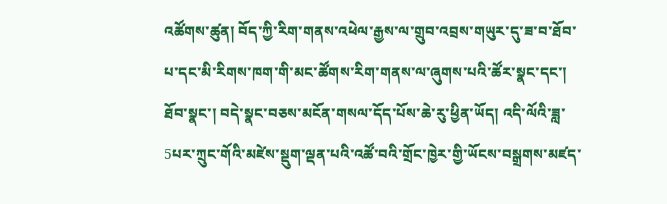འཚོགས་ཚུན། བོད་ཀྱི་རིག་གནས་འཕེལ་རྒྱས་ལ་གྲུབ་འབྲས་གཡུར་དུ་ཟ་བ་ཐོབ་པ་དང་མི་རིགས་ཁག་གི་མང་ཚོགས་རིག་གནས་ལ་ཞུགས་པའི་ཚོར་སྣང་དང་། ཐོབ་སྣང་། བདེ་སྣང་བཅས་མངོན་གསལ་དོད་པོས་ཆེ་རུ་ཕྱིན་ཡོད། འདི་ལོའི་ཟླ་5པར་ཀྲུང་གོའི་མཛེས་སྡུག་ལྡན་པའི་འཚོ་བའི་གྲོང་ཁྱེར་གྱི་ཡོངས་བསྒྲགས་མཛད་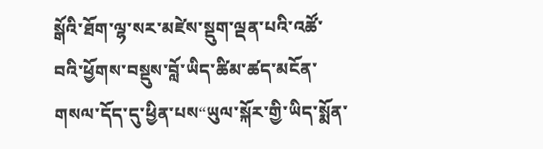སྒོའི་ཐོག་ལྷ་སར་མཛེས་སྡུག་ལྡན་པའི་འཚོ་བའི་ཕྱོགས་བསྡུས་བློ་ཡིད་ཚིམ་ཚད་མངོན་གསལ་དོད་དུ་ཕྱིན་པས“ཡུལ་སྐོར་གྱི་ཡིད་སྨོན་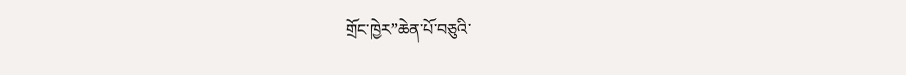གྲོང་ཁྱེར”ཆེན་པོ་བཅུའི་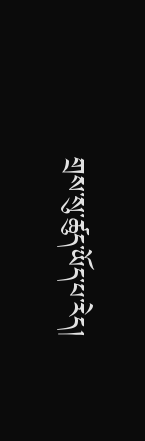གྲས་སུ་ཚུད་ཡོད་པ་རེད།